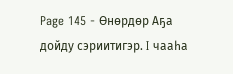Page 145 - Өнөрдөр Аҕа дойду сэриитигэр. I чааһа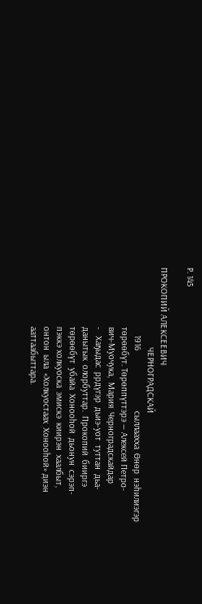P. 145

ПРОКОПИЙ АЛЕКСЕЕВИЧ
                                        ЧЕРНОГРАДСКАЙ
                                  1916                              сыллаахха  Өнөр  нэһилиэгэр
                              төрөөбүт. Төрөппүттэрэ — Алексей Петро-
                              вич-Муочука,  Мария  Черноградскайдар
                              -   Хаҕыдас  ррдүгэр  дьиэ-уот  туттан  дьа-
                              данытык  олорбуттар.  Прокопий  бииргэ
                              төрөөбүт  убайа  Хонооһой  дьонун  сэрэп-
                              пэккэ холкуоска  эмискэ  киирэн  хаалбыт,
                              онтон  ыла  «Холкуостаах  Хонооһой» диэн
                              ааттаабыттара.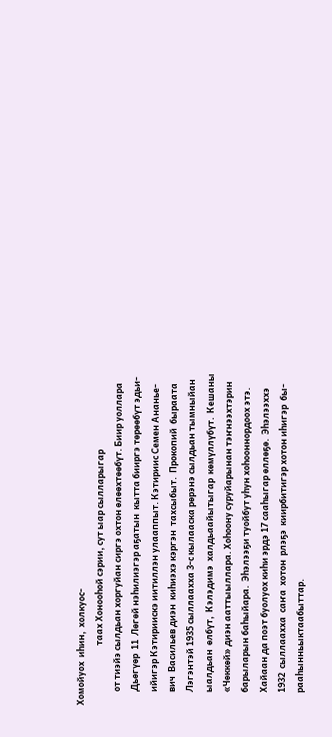Хомойуох  иһин,  холкуос-
                              таах Хонооһой сэрии, сут ыар сылларыгар
       от тиэйэ сылдьан хоргуйан сиргэ охтон өлөөхтөөбүт. Биир уоллара
       Дьөгүөр  11  Лөгөй нэһилиэгэр аҕатын  кытта бииргэ төрөөбүт эдьи-
       ийигэр Кэтириискэ иитиллэн улааппыт. Кэтириис Семен Ананье-
       вич  Васильев диэн  киһиэхэ кэргэн  тахсыбыт.  Прокопий  быраата
       Лэгэнтэй 1935 сыллаахха 3-с кылааска рөрэнэ сылдьан тымныйан
       ыалдьан  өлбүт,  Кэлэдимэ  халдьаайытыгар  көмүллүбүт.  Кешаны
       «Чөккөй» диэн ааттыыллара. Хоһоону суруйарынан тэҥнээхтэрин
       барыларын баһыйара.  Эһэлээҕи туойбут уһун хоһооннордоох этэ.
       Хайаан да поэт буолуох киһи эрдэ 17 сааһыгар өллөҕө.  Эһэлээххэ
       1932  сыллаахха  саҥа  хотон  рлэҕэ  киирбитигэр хотон иһигэр  бы-
       рааһынньыктаабыттар.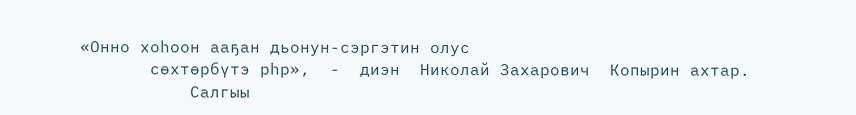«Онно хоһоон ааҕан дьонун-сэргэтин олус
       сөхтөрбүтэ рһр»,  -  диэн  Николай Захарович  Копырин ахтар.
           Салгыы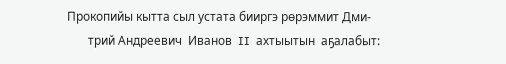Прокопийы кытта сыл устата бииргэ рөрэммит Дми-
       трий Андреевич  Иванов  II  ахтыытын  аҕалабыт: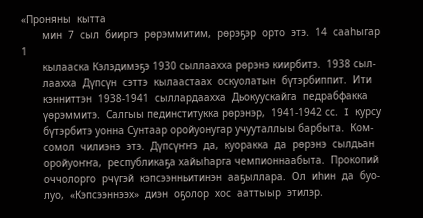«Проняны  кытта
       мин  7  сыл  бииргэ  рөрэммитим,  рөрэҕэр  орто  этэ.  14  сааһыгар  1
       кылааска Кэлэдимэҕэ 1930 сыллаахха рөрэнэ киирбитэ.  1938 сыл-
       лаахха  Дүпсүн  сэттэ  кылаастаах  оскуолатын  бүтэрбиппит.  Ити
       кэнниттэн  1938-1941  сыллардаахха  Дьокуускайга  педрабфакка
       үөрэммитэ.  Салгыы пединститукка рөрэнэр,  1941-1942 сс.  I  курсу
       бүтэрбитэ уонна Сунтаар оройуонугар учууталлыы барбыта.  Ком-
       сомол  чилиэнэ  этэ.  Дүпсүҥҥэ  да,  куоракка  да  рөрэнэ  сылдьан
       оройуоҥҥа,  республикаҕа хайыһарга чемпионнаабыта.  Прокопий
       оччолорго  рчүгэй  кэпсээнньитинэн  ааҕыллара.  Ол  иһин  да  буо-
       луо,  «Кэпсээннээх»  диэн  оҕолор  хос  ааттыыр  этилэр.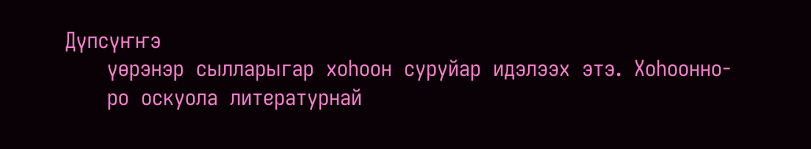Дүпсүҥҥэ
       үөрэнэр  сылларыгар  хоһоон  суруйар  идэлээх  этэ.  Хоһоонно-
       ро  оскуола  литературнай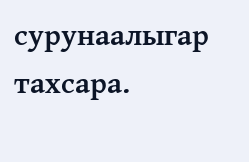сурунаалыгар  тахсара.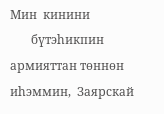Мин  кинини
       бүтэһикпин армияттан төннөн  иһэммин,  Заярскай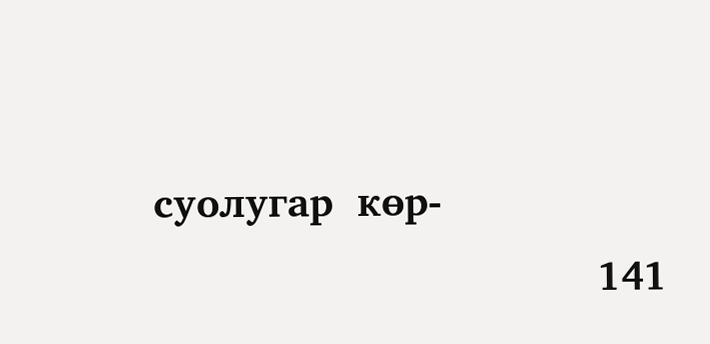суолугар  көр-
                                     141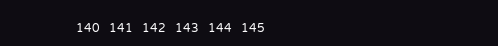140   141   142   143   144   145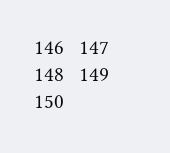146   147   148   149   150